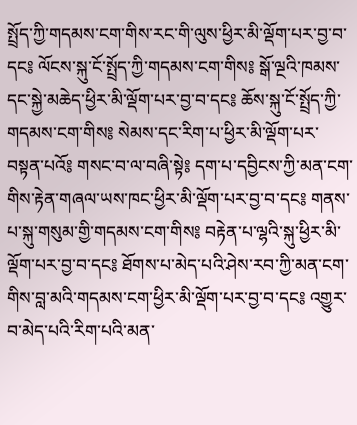སྤྲོད་ཀྱི་གདམས་ངག་གིས་རང་གི་ལུས་ཕྱིར་མི་ལྡོག་པར་བྱ་བ་དང༔ ལོངས་སྐུ་ངོ་སྤྲོད་ཀྱི་གདམས་ངག་གིས༔ སྒོ་ལྔའི་ཁམས་དང་སྐྱེ་མཆེད་ཕྱིར་མི་ལྡོག་པར་བྱ་བ་དང༔ ཆོས་སྐུ་ངོ་སྤྲོད་ཀྱི་གདམས་ངག་གིས༔ སེམས་དང་རིག་པ་ཕྱིར་མི་ལྡོག་པར་བསྟན་པའོ༔ གསང་བ་ལ་བཞི་སྟེ༔ དག་པ་དབྱིངས་ཀྱི་མན་ངག་གིས་རྟེན་གཞལ་ཡས་ཁང་ཕྱིར་མི་ལྡོག་པར་བྱ་བ་དང༔ གནས་པ་སྐུ་གསུམ་གྱི་གདམས་ངག་གིས༔ བརྟེན་པ་ལྷའི་སྐུ་ཕྱིར་མི་ལྡོག་པར་བྱ་བ་དང༔ ཐོགས་པ་མེད་པའི་ཤེས་རབ་ཀྱི་མན་ངག་གིས་བླ་མའི་གདམས་ངག་ཕྱིར་མི་ལྡོག་པར་བྱ་བ་དང༔ འགྱུར་བ་མེད་པའི་རིག་པའི་མན་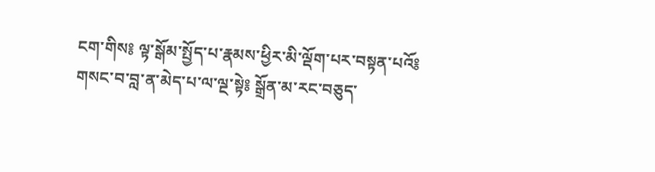ངག་གིས༔ ལྟ་སྒོམ་སྤྱོད་པ་རྣམས་ཕྱིར་མི་ལྡོག་པར་བསྟན་པའོ༔ གསང་བ་བླ་ན་མེད་པ་ལ་ལྔ་སྟེ༔ སྒྲོན་མ་རང་བཅུད་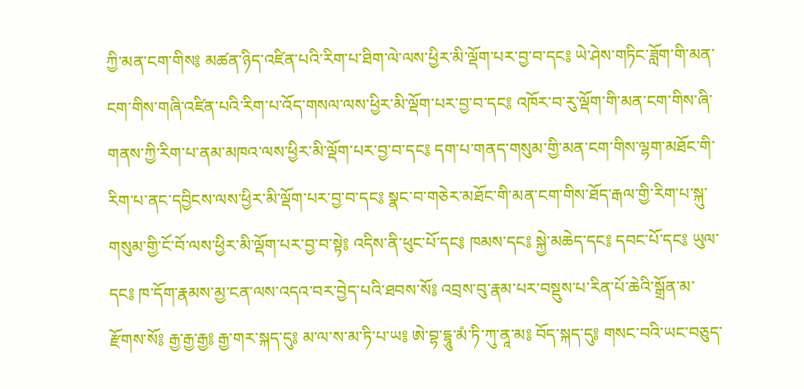ཀྱི་མན་ངག་གིས༔ མཚན་ཉིད་འཛིན་པའི་རིག་པ་ཐིག་ལེ་ལས་ཕྱིར་མི་ལྡོག་པར་བྱ་བ་དང༔ ཡེ་ཤེས་གཏིང་ཟློག་གི་མན་ངག་གིས་གཞི་འཛིན་པའི་རིག་པ་འོད་གསལ་ལས་ཕྱིར་མི་ལྡོག་པར་བྱ་བ་དང༔ འཁོར་བ་རུ་ལྡོག་གི་མན་ངག་གིས་ཞི་གནས་ཀྱི་རིག་པ་ནམ་མཁའ་ལས་ཕྱིར་མི་ལྡོག་པར་བྱ་བ་དང༔ དག་པ་གནད་གསུམ་གྱི་མན་ངག་གིས་ལྷག་མཐོང་གི་རིག་པ་ནང་དབྱིངས་ལས་ཕྱིར་མི་ལྡོག་པར་བྱ་བ་དང༔ སྣང་བ་གཅེར་མཐོང་གི་མན་ངག་གིས་ཐོད་རྒལ་གྱི་རིག་པ་སྐུ་གསུམ་གྱི་ངོ་བོ་ལས་ཕྱིར་མི་ལྡོག་པར་བྱ་བ་སྟེ༔ འདིས་ནི་ཕུང་པོ་དང༔ ཁམས་དང༔ སྐྱེ་མཆེད་དང༔ དབང་པོ་དང༔ ཡུལ་དང༔ ཁ་དོག་རྣམས་མྱ་ངན་ལས་འདའ་བར་བྱེད་པའི་ཐབས་སོ༔ འབྲས་བུ་རྣམ་པར་བསྡུས་པ་རིན་པོ་ཆེའི་སྒྲོན་མ་རྫོགས་སོ༔ རྒྱ་རྒྱ་རྒྱ༔ རྒྱ་གར་སྐད་དུ༔ མ་ལ་ས་མ་ཏི་པ་ཡ༔ ཨེ་བྷ་དྷཱུ་མཾ་ཏི་ཀུ་ནཱ་མ༔ བོད་སྐད་དུ༔ གསང་བའི་ཡང་བཅུད་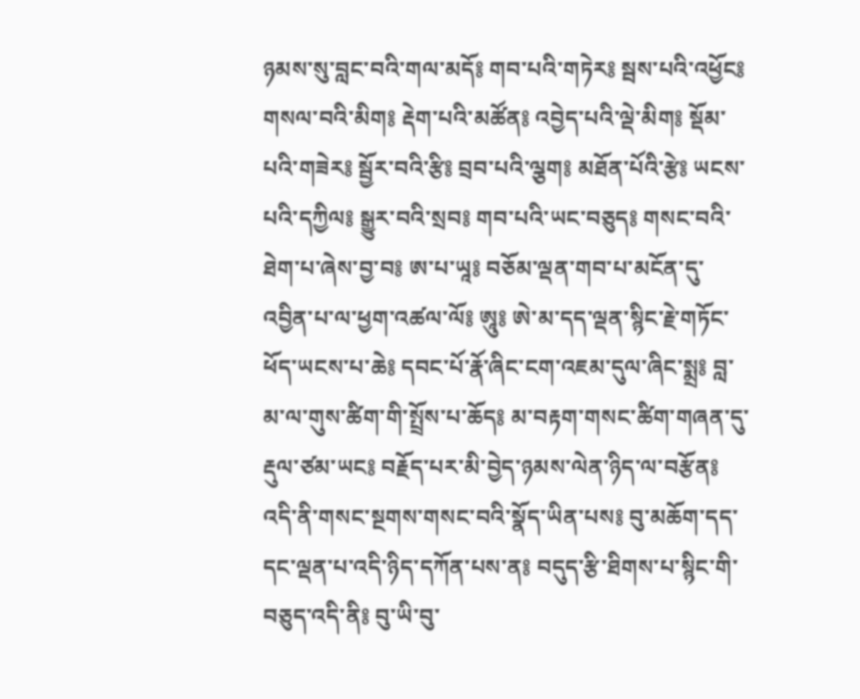ཉམས་སུ་བླང་བའི་གལ་མདོ༔ གབ་པའི་གཏེར༔ སྦས་པའི་འཕྱོང༔ གསལ་བའི་མིག༔ རྡེག་པའི་མཚོན༔ འབྱེད་པའི་ལྡེ་མིག༔ སྡོམ་པའི་གཟེར༔ སྦྱོར་བའི་རྩི༔ བྲབ་པའི་ལྕག༔ མཐོན་པོའི་རྩེ༔ ཡངས་པའི་དཀྱིལ༔ སྒྱུར་བའི་སྲབ༔ གབ་པའི་ཡང་བཅུད༔ གསང་བའི་ཐེག་པ་ཞེས་བྱ་བ༔ ཨ་པ་ཡཱ༔ བཅོམ་ལྡན་གབ་པ་མངོན་དུ་འབྱིན་པ་ལ་ཕྱག་འཚལ་ལོ༔ ཨཱུ༔ ཨེ་མ་དད་ལྡན་སྙིང་རྗེ་གཏོང་ཕོད་ཡངས་པ་ཆེ༔ དབང་པོ་རྣོ་ཞིང་ངག་འཇམ་དུལ་ཞིང་སྨྲ༔ བླ་མ་ལ་གུས་ཚིག་གི་སྤྲོས་པ་ཆོད༔ མ་བརྟག་གསང་ཚིག་གཞན་དུ་རྡུལ་ཙམ་ཡང༔ བརྗོད་པར་མི་བྱེད་ཉམས་ལེན་ཉིད་ལ་བརྩོན༔ འདི་ནི་གསང་སྔགས་གསང་བའི་སྣོད་ཡིན་པས༔ བུ་མཆོག་དད་དང་ལྡན་པ་འདི་ཉིད་དཀོན་པས་ན༔ བདུད་རྩི་ཐིགས་པ་སྙིང་གི་བཅུད་འདི་ནི༔ བུ་ཡི་བུ་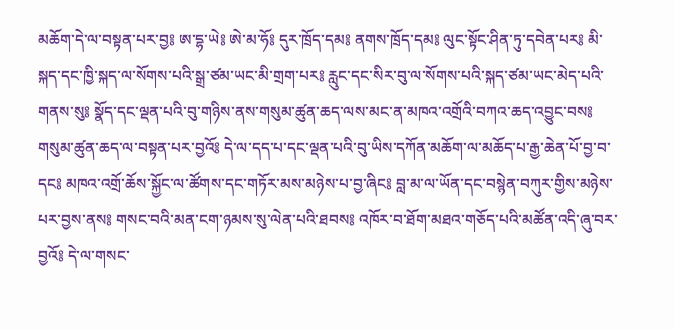མཆོག་དེ་ལ་བསྟན་པར་བྱ༔ ཨ་དྷ་ཡེ༔ ཨེ་མ་ཧོ༔ དུར་ཁྲོད་དམ༔ ནགས་ཁྲོད་དམ༔ ལུང་སྟོང་ཤིན་ཏུ་དབེན་པར༔ མི་སྐད་དང་ཁྱི་སྐད་ལ་སོགས་པའི་སྒྲ་ཙམ་ཡང་མི་གྲག་པར༔ རླུང་དང་སིར་བུ་ལ་སོགས་པའི་སྐད་ཙམ་ཡང་མེད་པའི་གནས་སུ༔ སྣོད་དང་ལྡན་པའི་བུ་གཉིས་ནས་གསུམ་ཚུན་ཆད་ལས་མང་ན་མཁའ་འགྲོའི་བཀའ་ཆད་འབྱུང་བས༔ གསུམ་ཚུན་ཆད་ལ་བསྟན་པར་བྱའོ༔ དེ་ལ་དད་པ་དང་ལྡན་པའི་བུ་ཡིས་དཀོན་མཆོག་ལ་མཆོད་པ་རྒྱ་ཆེན་པོ་བྱ་བ་དང༔ མཁའ་འགྲོ་ཆོས་སྐྱོང་ལ་ཚོགས་དང་གཏོར་མས་མཉེས་པ་བྱ་ཞིང༔ བླ་མ་ལ་ཡོན་དང་བསྙེན་བཀུར་གྱིས་མཉེས་པར་བྱས་ནས༔ གསང་བའི་མན་ངག་ཉམས་སུ་ལེན་པའི་ཐབས༔ འཁོར་བ་ཐོག་མཐའ་གཅོད་པའི་མཚོན་འདི་ཞུ་བར་བྱའོ༔ དེ་ལ་གསང་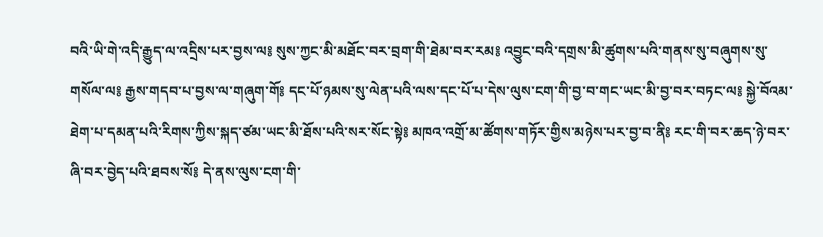བའི་ཡི་གེ་འདི་རྒྱུད་ལ་འདྲིས་པར་བྱས་ལ༔ སུས་ཀྱང་མི་མཐོང་བར་བྲག་གི་ཐེམ་བར་རམ༔ འབྱུང་བའི་དགྲས་མི་ཚུགས་པའི་གནས་སུ་བཞུགས་སུ་གསོལ་ལ༔ རྒྱས་གདབ་པ་བྱས་ལ་གཞུག་གོ༔ དང་པོ་ཉམས་སུ་ལེན་པའི་ལས་དང་པོ་པ་དེས་ལུས་ངག་གི་བྱ་བ་གང་ཡང་མི་བྱ་བར་བཏང་ལ༔ སྐྱེ་བོའམ་ཐེག་པ་དམན་པའི་རིགས་ཀྱིས་སྐད་ཙམ་ཡང་མི་ཐོས་པའི་སར་སོང་སྟེ༔ མཁའ་འགྲོ་མ་ཚོགས་གཏོར་གྱིས་མཉེས་པར་བྱ་བ་ནི༔ རང་གི་བར་ཆད་ཉེ་བར་ཞི་བར་བྱེད་པའི་ཐབས་སོ༔ དེ་ནས་ལུས་ངག་གི་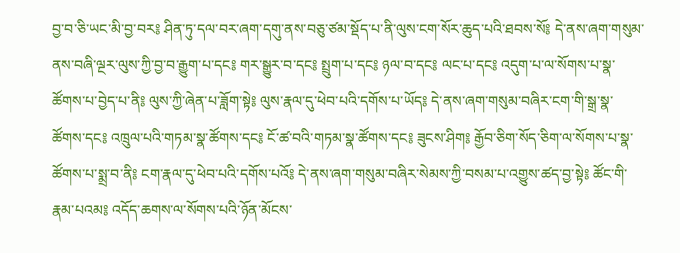བྱ་བ་ཅི་ཡང་མི་བྱ་བར༔ ཤིན་ཏུ་དལ་བར་ཞག་དགུ་ནས་བཅུ་ཙམ་སྡོད་པ་ནི་ལུས་ངག་སོར་ཆུད་པའི་ཐབས་སོ༔ དེ་ནས་ཞག་གསུམ་ནས་བཞི་ལྔར་ལུས་ཀྱི་བྱ་བ་རྒྱུག་པ་དང༔ གར་སྒྱུར་བ་དང༔ སྤྲུག་པ་དང༔ ཉལ་བ་དང༔ ལང་པ་དང༔ འདུག་པ་ལ་སོགས་པ་སྣ་ཚོགས་པ་བྱེད་པ་ནི༔ ལུས་ཀྱི་ཞེན་པ་ཟློག་སྟེ༔ ལུས་རྣལ་དུ་ཕེབ་པའི་དགོས་པ་ཡོད༔ དེ་ནས་ཞག་གསུམ་བཞིར་ངག་གི་སྒྲ་སྣ་ཚོགས་དང༔ འཁྲུལ་པའི་གཏམ་སྣ་ཚོགས་དང༔ ངོ་ཚ་བའི་གཏམ་སྣ་ཚོགས་དང༔ ཟུངས་ཤིག༔ རྒྱོབ་ཅིག་སོད་ཅིག་ལ་སོགས་པ་སྣ་ཚོགས་པ་སྨྲ་བ་ནི༔ ངག་རྣལ་དུ་ཕེབ་པའི་དགོས་པའོ༔ དེ་ནས་ཞག་གསུམ་བཞིར་སེམས་ཀྱི་བསམ་པ་འགྱུས་ཚད་བྱ་སྟེ༔ ཚོང་གི་རྣམ་པའམ༔ འདོད་ཆགས་ལ་སོགས་པའི་ཉོན་མོངས་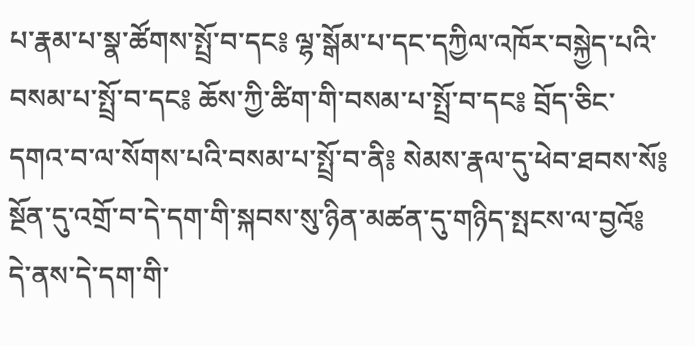པ་རྣམ་པ་སྣ་ཚོགས་སྤྲོ་བ་དང༔ ལྷ་སྒོམ་པ་དང་དཀྱིལ་འཁོར་བསྐྱེད་པའི་བསམ་པ་སྤྲོ་བ་དང༔ ཆོས་ཀྱི་ཚིག་གི་བསམ་པ་སྤྲོ་བ་དང༔ བྲོད་ཅིང་དགའ་བ་ལ་སོགས་པའི་བསམ་པ་སྤྲོ་བ་ནི༔ སེམས་རྣལ་དུ་ཕེབ་ཐབས་སོ༔ སྔོན་དུ་འགྲོ་བ་དེ་དག་གི་སྐབས་སུ་ཉིན་མཚན་དུ་གཉིད་སྤངས་ལ་བྱའོ༔ དེ་ནས་དེ་དག་གི་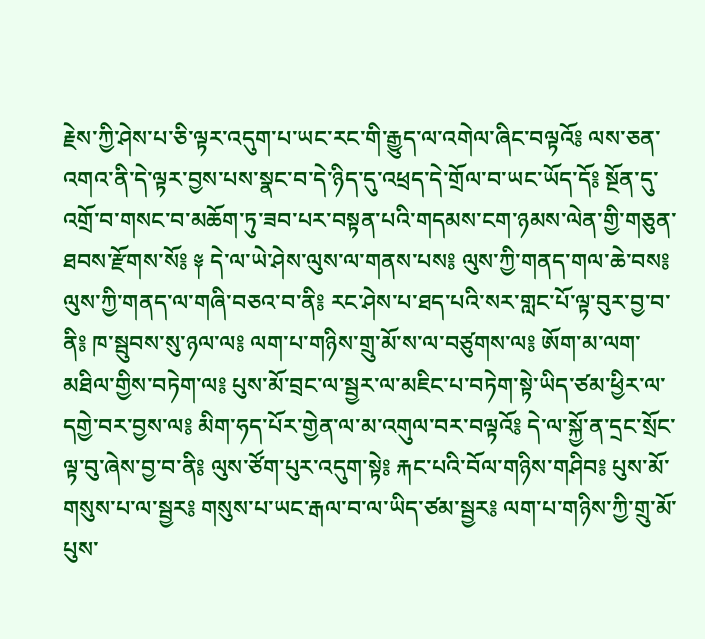རྗེས་ཀྱི་ཤེས་པ་ཅི་ལྟར་འདུག་པ་ཡང་རང་གི་རྒྱུད་ལ་འགེལ་ཞིང་བལྟའོ༔ ལས་ཅན་འགའ་ནི་དེ་ལྟར་བྱས་པས་སྣང་བ་དེ་ཉིད་དུ་འཕྲད་དེ་གྲོལ་བ་ཡང་ཡོད་དོ༔ སྔོན་དུ་འགྲོ་བ་གསང་བ་མཆོག་ཏུ་ཟབ་པར་བསྟན་པའི་གདམས་ངག་ཉམས་ལེན་གྱི་གཅུན་ཐབས་རྫོགས་སོ༔ ༈ དེ་ལ་ཡེ་ཤེས་ལུས་ལ་གནས་པས༔ ལུས་ཀྱི་གནད་གལ་ཆེ་བས༔ ལུས་ཀྱི་གནད་ལ་གཞི་བཅའ་བ་ནི༔ རང་ཤེས་པ་ཐད་པའི་སར་གླང་པོ་ལྟ་བུར་བྱ་བ་ནི༔ ཁ་སྦུབས་སུ་ཉལ་ལ༔ ལག་པ་གཉིས་གྲུ་མོ་ས་ལ་བཙུགས་ལ༔ ཨོག་མ་ལག་མཐིལ་གྱིས་བཏེག་ལ༔ པུས་མོ་བྲང་ལ་སྦྱར་ལ་མཇིང་པ་བཏེག་སྟེ་ཡིད་ཙམ་ཕྱིར་ལ་དགྱེ་བར་བྱས་ལ༔ མིག་ཧད་པོར་གྱེན་ལ་མ་འགུལ་བར་བལྟའོ༔ དེ་ལ་སྐྱོ་ན་དྲང་སྲོང་ལྟ་བུ་ཞེས་བྱ་བ་ནི༔ ལུས་ཙོག་པུར་འདུག་སྟེ༔ རྐང་པའི་བོལ་གཉིས་གཤིབ༔ པུས་མོ་གསུས་པ་ལ་སྦྱར༔ གསུས་པ་ཡང་རྒལ་བ་ལ་ཡིད་ཙམ་སྦྱར༔ ལག་པ་གཉིས་ཀྱི་གྲུ་མོ་པུས་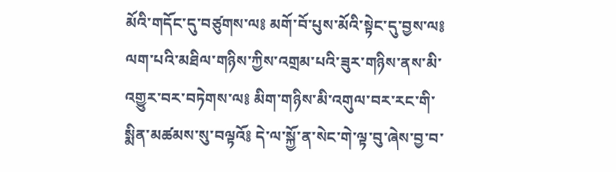མོའི་གདོང་དུ་བཙུགས་ལ༔ མགོ་བོ་པུས་མོའི་སྟེང་དུ་བྱས་ལ༔ ལག་པའི་མཐིལ་གཉིས་ཀྱིས་འགྲམ་པའི་ཟུར་གཉིས་ནས་མི་འགྱུར་བར་བཏེགས་ལ༔ མིག་གཉིས་མི་འགུལ་བར་རང་གི་སྨིན་མཚམས་སུ་བལྟའོ༔ དེ་ལ་སྐྱོ་ན་སེང་གེ་ལྟ་བུ་ཞེས་བྱ་བ་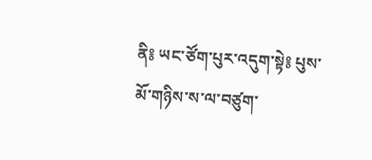ནི༔ ཡང་ཙོག་པུར་འདུག་སྟེ༔ པུས་མོ་གཉིས་ས་ལ་བཙུག་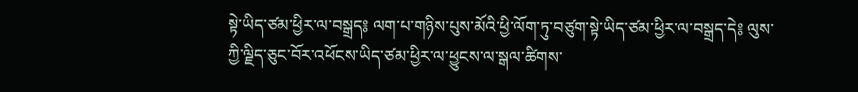སྟེ་ཡིད་ཙམ་ཕྱིར་ལ་བསྒྲད༔ ལག་པ་གཉིས་པུས་མོའི་ཕྱི་ལོག་ཏུ་བཙུག་སྟེ་ཡིད་ཙམ་ཕྱིར་ལ་བསྒྲད་དེ༔ ལུས་ཀྱི་ལྗིད་ཅུང་བོར་འཕོངས་ཡིད་ཙམ་ཕྱིར་ལ་ཕྱུངས་ལ་སྒལ་ཚིགས་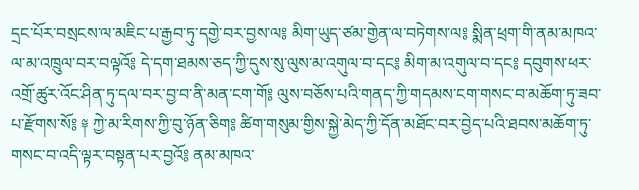དྲང་པོར་བསྲངས་ལ་མཇིང་པ་རྒྱབ་ཏུ་དགྱེ་བར་བྱས་ལ༔ མིག་ཡུད་ཙམ་གྱེན་ལ་བཏེགས་ལ༔ སྨིན་ཕྲག་གི་ནམ་མཁའ་ལ་མ་འཁྲུལ་བར་བལྟའོ༔ དེ་དག་ཐམས་ཅད་ཀྱི་དུས་སུ་ལུས་མ་འགུལ་བ་དང༔ མིག་མ་འགུལ་བ་དང༔ དབུགས་ཕར་འགྲོ་ཚུར་འོང་ཤིན་ཏུ་དལ་བར་བྱ་བ་ནི་མན་ངག་གོ༔ ལུས་བཅོས་པའི་གནད་ཀྱི་གདམས་ངག་གསང་བ་མཆོག་ཏུ་ཟབ་པ་རྫོགས་སོ༔ ༈ ཀྱེ་མ་རིགས་ཀྱི་བུ་ཉོན་ཅིག༔ ཚིག་གསུམ་གྱིས་སྐྱེ་མེད་ཀྱི་དོན་མཐོང་བར་བྱེད་པའི་ཐབས་མཆོག་ཏུ་གསང་བ་འདི་ལྟར་བསྟན་པར་བྱའོ༔ ནམ་མཁའ་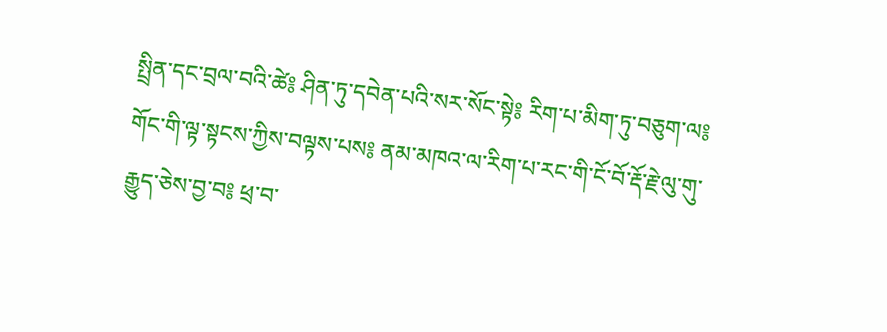སྤྲིན་དང་བྲལ་བའི་ཚེ༔ ཤིན་ཏུ་དབེན་པའི་སར་སོང་སྟེ༔ རིག་པ་མིག་ཏུ་བཅུག་ལ༔ གོང་གི་ལྟ་སྟངས་ཀྱིས་བལྟས་པས༔ ནམ་མཁའ་ལ་རིག་པ་རང་གི་ངོ་བོ་རྡོ་རྗེ་ལུ་གུ་རྒྱུད་ཅེས་བྱ་བ༔ ཕྲ་བ་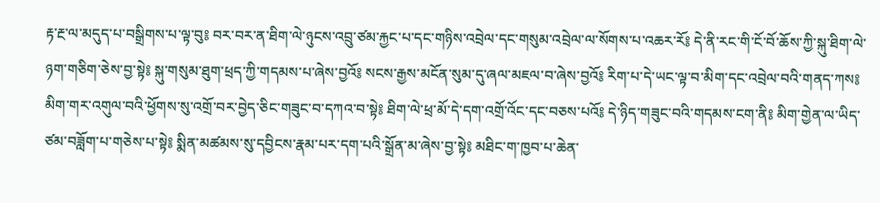རྟ་རྔ་ལ་མདུད་པ་བསྒྲིགས་པ་ལྟ་བུ༔ བར་བར་ན་ཐིག་ལེ་ཉུངས་འབྲུ་ཙམ་རྐྱང་པ་དང་གཉིས་འབྲེལ་དང་གསུམ་འབྲེལ་ལ་སོགས་པ་འཆར་རོ༔ དེ་ནི་རང་གི་ངོ་བོ་ཆོས་ཀྱི་སྐུ་ཐིག་ལེ་ཉག་གཅིག་ཅེས་བྱ་སྟེ༔ སྐུ་གསུམ་ཐུག་ཕྲད་ཀྱི་གདམས་པ་ཞེས་བྱའོ༔ སངས་རྒྱས་མངོན་སུམ་དུ་ཞལ་མཇལ་བ་ཞེས་བྱའོ༔ རིག་པ་དེ་ཡང་ལྟ་བ་མིག་དང་འབྲེལ་བའི་གནད་ཀས༔ མིག་གར་འགུལ་བའི་ཕྱོགས་སུ་འགྲོ་བར་བྱེད་ཅིང་གཟུང་བ་དཀའ་བ་སྟེ༔ ཐིག་ལེ་ཕྲ་མོ་དེ་དག་འགྲོ་འོང་དང་བཅས་པའོ༔ དེ་ཉིད་གཟུང་བའི་གདམས་ངག་ནི༔ མིག་གྱེན་ལ་ཡིད་ཙམ་བཟློག་པ་གཅེས་པ་སྟེ༔ སྨིན་མཚམས་སུ་དབྱིངས་རྣམ་པར་དག་པའི་སྒྲོན་མ་ཞེས་བྱ་སྟེ༔ མཐིང་ག་ཁྱབ་པ་ཆེན་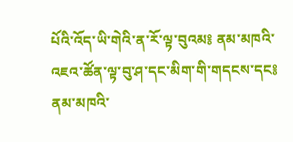པོའི་འོད་ཡི་གེའི་ན་རོ་ལྟ་བུའམ༔ ནམ་མཁའི་འཇའ་ཚོན་ལྟ་བུ་ཤ་དང་མིག་གི་གདངས་དང༔ ནམ་མཁའི་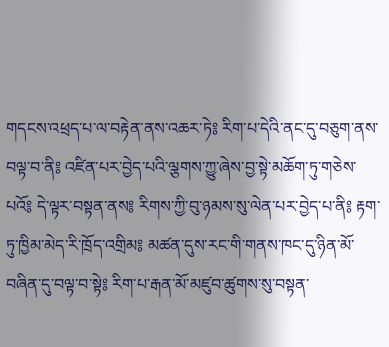གདངས་འཕྲད་པ་ལ་བརྟེན་ནས་འཆར་ཏེ༔ རིག་པ་དེའི་ནང་དུ་བཅུག་ནས་བལྟ་བ་ནི༔ འཛིན་པར་བྱེད་པའི་ལྕགས་ཀྱུ་ཞེས་བྱ་སྟེ་མཆོག་ཏུ་གཅེས་པའོ༔ དེ་ལྟར་བསྟན་ནས༔ རིགས་ཀྱི་བུ་ཉམས་སུ་ལེན་པར་བྱེད་པ་ནི༔ རྟག་ཏུ་ཁྱིམ་མེད་རི་ཁྲོད་འགྲིམ༔ མཚན་དུས་རང་གི་གནས་ཁང་དུ་ཉིན་མོ་བཞིན་དུ་བལྟ་བ་སྟེ༔ རིག་པ་རྒན་མོ་མཛུབ་ཚུགས་སུ་བསྟན་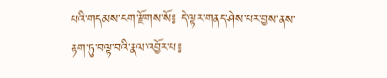པའི་གདམས་ངག་རྫོགས་སོ༔ དེ་ལྟར་གནད་ཤེས་པར་བྱས་ནས་རྟག་ཏུ་བལྟ་བའི་རྣལ་འབྱོར་པ༔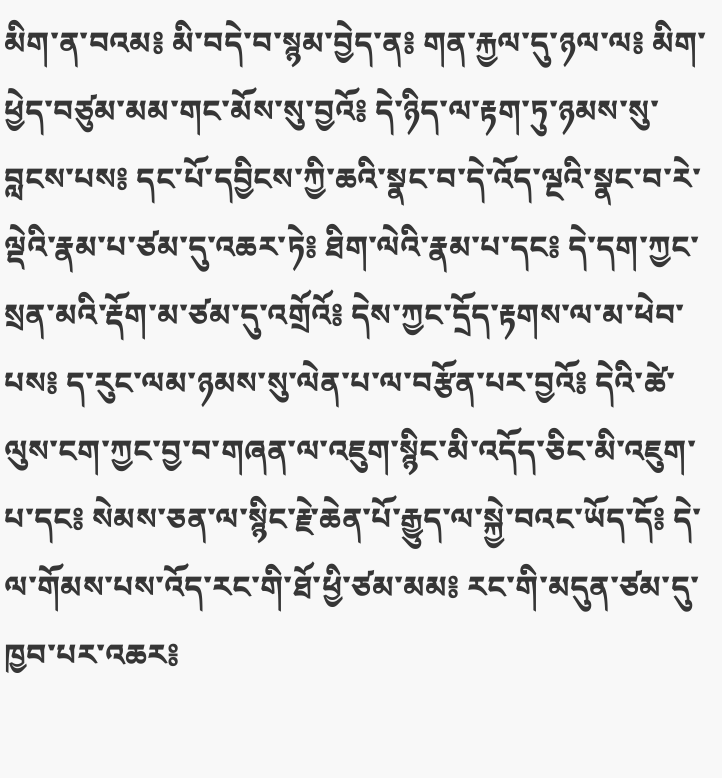མིག་ན་བའམ༔ མི་བདེ་བ་སྙམ་བྱེད་ན༔ གན་རྐྱལ་དུ་ཉལ་ལ༔ མིག་ཕྱེད་བཙུམ་མམ་གང་མོས་སུ་བྱའོ༔ དེ་ཉིད་ལ་རྟག་ཏུ་ཉམས་སུ་བླངས་པས༔ དང་པོ་དབྱིངས་ཀྱི་ཆའི་སྣང་བ་དེ་འོད་ལྔའི་སྣང་བ་རེ་ལྡེའི་རྣམ་པ་ཙམ་དུ་འཆར་ཏེ༔ ཐིག་ལེའི་རྣམ་པ་དང༔ དེ་དག་ཀྱང་སྲན་མའི་རྡོག་མ་ཙམ་དུ་འགྲོའོ༔ དེས་ཀྱང་དྲོད་རྟགས་ལ་མ་ཕེབ་པས༔ ད་རུང་ལམ་ཉམས་སུ་ལེན་པ་ལ་བརྩོན་པར་བྱའོ༔ དེའི་ཚེ་ལུས་ངག་ཀྱང་བྱ་བ་གཞན་ལ་འཇུག་སྙིང་མི་འདོད་ཅིང་མི་འཇུག་པ་དང༔ སེམས་ཅན་ལ་སྙིང་རྗེ་ཆེན་པོ་རྒྱུད་ལ་སྐྱེ་བའང་ཡོད་དོ༔ དེ་ལ་གོམས་པས་འོད་རང་གི་ཐོ་ཕྱི་ཙམ་མམ༔ རང་གི་མདུན་ཙམ་དུ་ཁྱབ་པར་འཆར༔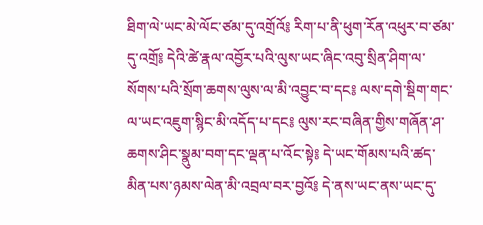ཐིག་ལེ་ཡང་མེ་ལོང་ཙམ་དུ་འགྲོའོ༔ རིག་པ་ནི་ཕུག་རོན་འཕུར་བ་ཙམ་དུ་འགྲོ༔ དེའི་ཚེ་རྣལ་འབྱོར་པའི་ལུས་ཡང་ཞིང་འབུ་སྲིན་ཤིག་ལ་སོགས་པའི་སྲོག་ཆགས་ལུས་ལ་མི་འབྱུང་བ་དང༔ ལས་དགེ་སྡིག་གང་ལ་ཡང་འཇུག་སྙིང་མི་འདོད་པ་དང༔ ལུས་རང་བཞིན་གྱིས་གཞོན་ཤ་ཆགས་ཤིང་སྣུམ་བག་དང་ལྡན་པ་འོང་སྟེ༔ དེ་ཡང་གོམས་པའི་ཚད་མིན་པས་ཉམས་ལེན་མི་འབྲལ་བར་བྱའོ༔ དེ་ནས་ཡང་ནས་ཡང་དུ་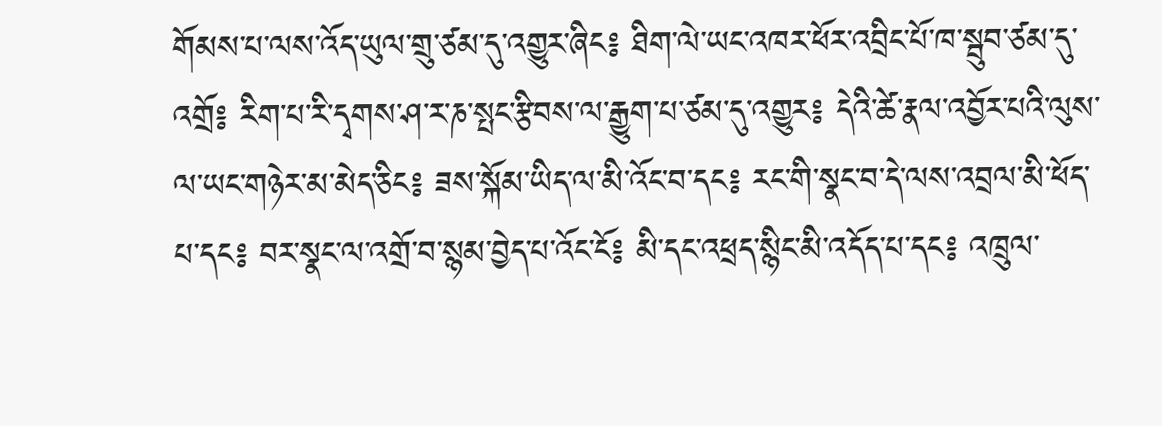གོམས་པ་ལས་འོད་ཡུལ་གྲུ་ཙམ་དུ་འགྱུར་ཞིང༔ ཐིག་ལེ་ཡང་འཁར་ཕོར་འབྲིང་པོ་ཁ་སྦུབ་ཙམ་དུ་འགྲོ༔ རིག་པ་རི་དྭགས་ཤ་ར་ཎ་སྤང་རྩིབས་ལ་རྒྱུག་པ་ཙམ་དུ་འགྱུར༔ དེའི་ཚེ་རྣལ་འབྱོར་པའི་ལུས་ལ་ཡང་གཉེར་མ་མེད་ཅིང༔ ཟས་སྐོམ་ཡིད་ལ་མི་འོང་བ་དང༔ རང་གི་སྣང་བ་དེ་ལས་འབྲལ་མི་ཕོད་པ་དང༔ བར་སྣང་ལ་འགྲོ་བ་སྙམ་བྱེད་པ་འོང་ངོ༔ མི་དང་འཕྲད་སྙིང་མི་འདོད་པ་དང༔ འཁྲུལ་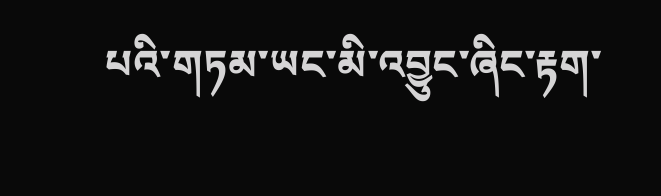པའི་གཏམ་ཡང་མི་འབྱུང་ཞིང་རྟག་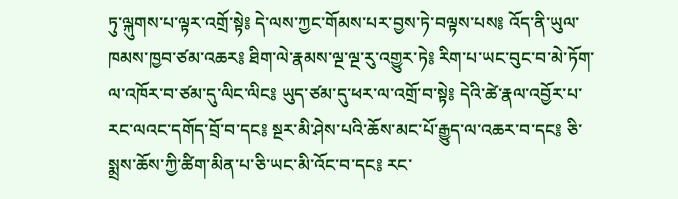ཏུ་ལྐུགས་པ་ལྟར་འགྲོ་སྟེ༔ དེ་ལས་ཀྱང་གོམས་པར་བྱས་ཏེ་བལྟས་པས༔ འོད་ནི་ཡུལ་ཁམས་ཁྱབ་ཙམ་འཆར༔ ཐིག་ལེ་རྣམས་ལྔ་ལྔ་རུ་འགྱུར་ཏེ༔ རིག་པ་ཡང་བུང་བ་མེ་ཏོག་ལ་འཁོར་བ་ཙམ་དུ་ལིང་ལིང༔ ཡུད་ཙམ་དུ་ཕར་ལ་འགྲོ་བ་སྟེ༔ དེའི་ཚེ་རྣལ་འབྱོར་པ་རང་ལའང་དགོད་བྲོ་བ་དང༔ སྔར་མི་ཤེས་པའི་ཆོས་མང་པོ་རྒྱུད་ལ་འཆར་བ་དང༔ ཅི་སྨྲས་ཆོས་ཀྱི་ཚིག་མིན་པ་ཅི་ཡང་མི་འོང་བ་དང༔ རང་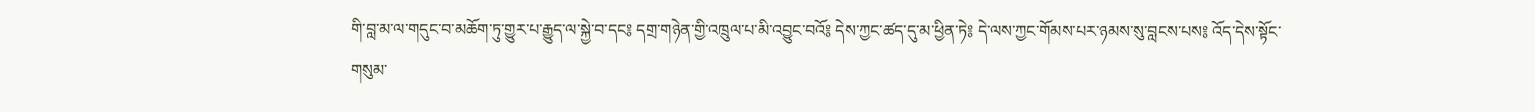གི་བླ་མ་ལ་གདུང་བ་མཆོག་ཏུ་གྱུར་པ་རྒྱུད་ལ་སྐྱེ་བ་དང༔ དགྲ་གཉེན་གྱི་འཁྲུལ་པ་མི་འབྱུང་བའོ༔ དེས་ཀྱང་ཚད་དུ་མ་ཕྱིན་ཏེ༔ དེ་ལས་ཀྱང་གོམས་པར་ཉམས་སུ་བླངས་པས༔ འོད་དེས་སྟོང་གསུམ་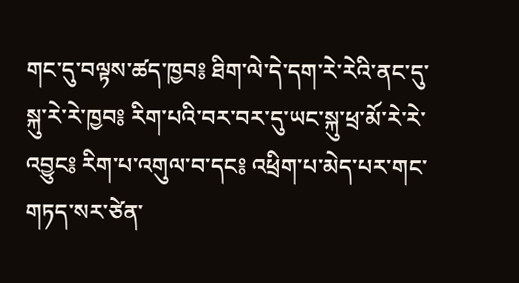གང་དུ་བལྟས་ཚད་ཁྱབ༔ ཐིག་ལེ་དེ་དག་རེ་རེའི་ནང་དུ་སྐུ་རེ་རེ་ཁྱབ༔ རིག་པའི་བར་བར་དུ་ཡང་སྐུ་ཕྲ་མོ་རེ་རེ་འབྱུང༔ རིག་པ་འགུལ་བ་དང༔ འཕྲིག་པ་མེད་པར་གང་གཏད་སར་ཙེན་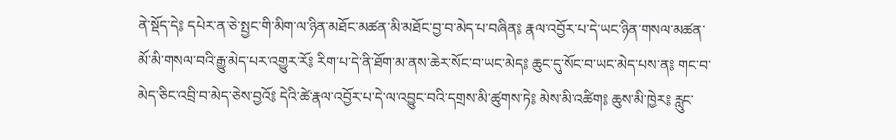ནེ་སྡོད་དེ༔ དཔེར་ན་ཅེ་སྤྱང་གི་མིག་ལ་ཉིན་མཐོང་མཚན་མི་མཐོང་བྱ་བ་མེད་པ་བཞིན༔ རྣལ་འབྱོར་པ་དེ་ཡང་ཉིན་གསལ་མཚན་མོ་མི་གསལ་བའི་རྒྱུ་མེད་པར་འགྱུར་རོ༔ རིག་པ་དེ་ནི་ཐོག་མ་ནས་ཆེར་སོང་བ་ཡང་མེད༔ ཆུང་དུ་སོང་བ་ཡང་མེད་པས་ན༔ གང་བ་མེད་ཅིང་འབྲི་བ་མེད་ཅེས་བྱའོ༔ དེའི་ཚེ་རྣལ་འབྱོར་པ་དེ་ལ་འབྱུང་བའི་དགྲས་མི་ཚུགས་ཏེ༔ མེས་མི་འཚིག༔ ཆུས་མི་ཁྱེར༔ རླུང་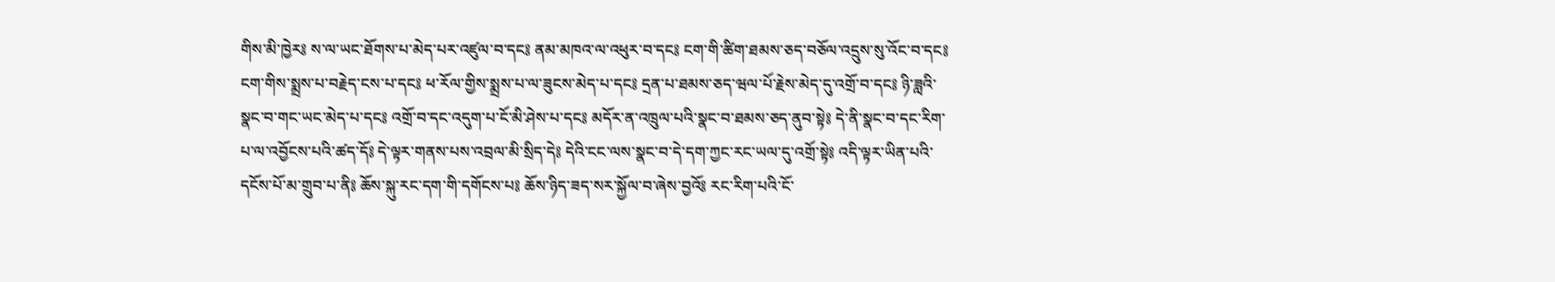གིས་མི་ཁྱེར༔ ས་ལ་ཡང་ཐོགས་པ་མེད་པར་འཛུལ་བ་དང༔ ནམ་མཁའ་ལ་འཕུར་བ་དང༔ ངག་གི་ཚིག་ཐམས་ཅད་བཅོལ་འདྲུས་སུ་འོང་བ་དང༔ ངག་གིས་སྨྲས་པ་བརྗེད་ངས་པ་དང༔ ཕ་རོལ་གྱིས་སྨྲས་པ་ལ་ཟུངས་མེད་པ་དང༔ དྲན་པ་ཐམས་ཅད་ཝལ་པོ་རྗེས་མེད་དུ་འགྲོ་བ་དང༔ ཉི་ཟླའི་སྣང་བ་གང་ཡང་མེད་པ་དང༔ འགྲོ་བ་དང་འདུག་པ་ངོ་མི་ཤེས་པ་དང༔ མདོར་ན་འཁྲུལ་པའི་སྣང་བ་ཐམས་ཅད་ནུབ་སྟེ༔ དེ་ནི་སྣང་བ་དང་རིག་པ་ལ་འབྱོངས་པའི་ཚད་དོ༔ དེ་ལྟར་གནས་པས་འབྲལ་མི་སྲིད་དེ༔ དེའི་ངང་ལས་སྣང་བ་དེ་དག་ཀྱང་རང་ཡལ་དུ་འགྲོ་སྟེ༔ འདི་ལྟར་ཡིན་པའི་དངོས་པོ་མ་གྲུབ་པ་ནི༔ ཆོས་སྐུ་རང་དག་གི་དགོངས་པ༔ ཆོས་ཉིད་ཟད་སར་སྐྱོལ་བ་ཞེས་བྱའོ༔ རང་རིག་པའི་ངོ་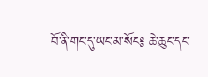བོ་ནི་གང་དུ་ཡང་མ་སོང༔ ཆེ་ཆུང་དང་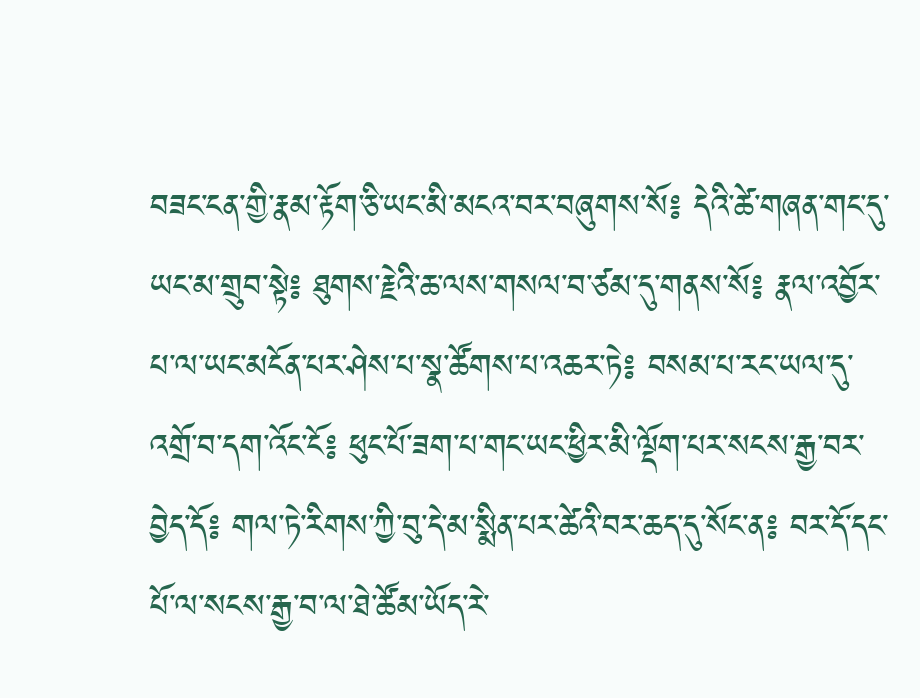བཟང་ངན་གྱི་རྣམ་རྟོག་ཅི་ཡང་མི་མངའ་བར་བཞུགས་སོ༔ དེའི་ཚེ་གཞན་གང་དུ་ཡང་མ་གྲུབ་སྟེ༔ ཐུགས་རྗེའི་ཆ་ལས་གསལ་བ་ཙམ་དུ་གནས་སོ༔ རྣལ་འབྱོར་པ་ལ་ཡང་མངོན་པར་ཤེས་པ་སྣ་ཚོགས་པ་འཆར་ཏེ༔ བསམ་པ་རང་ཡལ་དུ་འགྲོ་བ་དག་འོང་ངོ༔ ཕུང་པོ་ཟག་པ་གང་ཡང་ཕྱིར་མི་ལྡོག་པར་སངས་རྒྱ་བར་བྱེད་དོ༔ གལ་ཏེ་རིགས་ཀྱི་བུ་དེ་མ་སྨིན་པར་ཚེའི་བར་ཆད་དུ་སོང་ན༔ བར་དོ་དང་པོ་ལ་སངས་རྒྱ་བ་ལ་ཐེ་ཚོམ་ཡོད་རེ་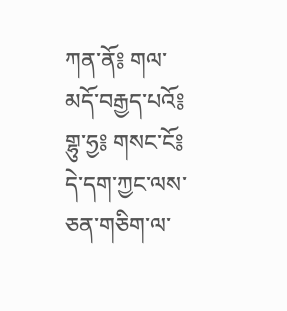ཀན་ནོ༔ གལ་མདོ་བརྒྱད་པའོ༔ གྷུ་ཧྱ༔ གསང་ངོ༔ དེ་དག་ཀྱང་ལས་ཅན་གཅིག་ལ་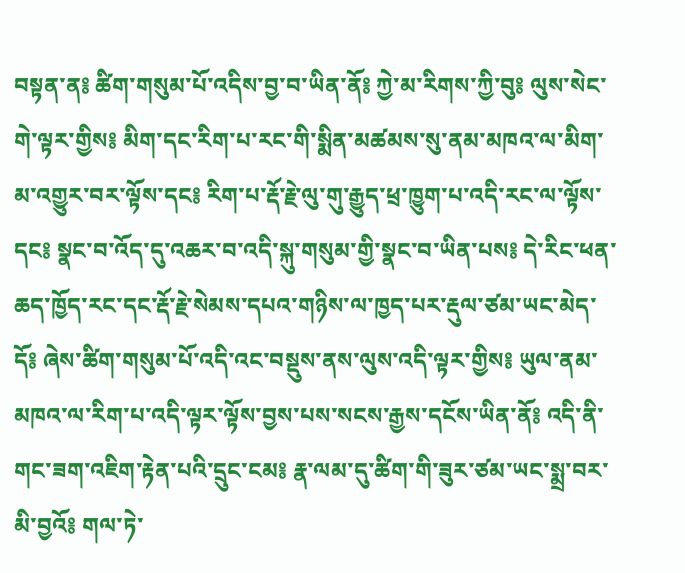བསྟན་ན༔ ཚིག་གསུམ་པོ་འདིས་བྱ་བ་ཡིན་ནོ༔ ཀྱེ་མ་རིགས་ཀྱི་བུ༔ ལུས་སེང་གེ་ལྟར་གྱིས༔ མིག་དང་རིག་པ་རང་གི་སྨིན་མཚམས་སུ་ནམ་མཁའ་ལ་མིག་མ་འགྱུར་བར་ལྟོས་དང༔ རིག་པ་རྡོ་རྗེ་ལུ་གུ་རྒྱུད་ཕྲ་ཁྱུག་པ་འདི་རང་ལ་ལྟོས་དང༔ སྣང་བ་འོད་དུ་འཆར་བ་འདི་སྐུ་གསུམ་གྱི་སྣང་བ་ཡིན་པས༔ དེ་རིང་ཕན་ཆད་ཁྱོད་རང་དང་རྡོ་རྗེ་སེམས་དཔའ་གཉིས་ལ་ཁྱད་པར་རྡུལ་ཙམ་ཡང་མེད་དོ༔ ཞེས་ཚིག་གསུམ་པོ་འདི་འང་བསྡུས་ནས་ལུས་འདི་ལྟར་གྱིས༔ ཡུལ་ནམ་མཁའ་ལ་རིག་པ་འདི་ལྟར་ལྟོས་བྱས་པས་སངས་རྒྱས་དངོས་ཡིན་ནོ༔ འདི་ནི་གང་ཟག་འཇིག་རྟེན་པའི་དྲུང་ངམ༔ རྣ་ལམ་དུ་ཚིག་གི་ཟུར་ཙམ་ཡང་སྨྲ་བར་མི་བྱའོ༔ གལ་ཏེ་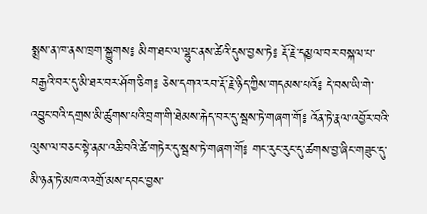སྨྲས་ན་ཁ་ནས་ཁྲག་སྐྱུགས༔ མིག་ཐང་ལ་ལྷུང་ནས་ཚེའི་དུས་བྱས་ཏེ༔ རྡོ་རྗེ་དམྱལ་བར་བསྐལ་པ་བརྒྱའི་བར་དུ་མི་ཐར་བར་ཤོག་ཅིག༔ ཅེས་དགའ་རབ་རྡོ་རྗེ་ཉིད་ཀྱིས་གདམས་པའོ༔ དེ་བས་ཡི་གེ་འབྱུང་བའི་དགྲས་མི་ཚུགས་པའི་བྲག་གི་ཐེམས་རྐེད་བར་དུ་སྦས་ཏེ་གཞག་གོ༔ འོན་ཏེ་རྣལ་འབྱོར་བའི་ལུས་ལ་བཅང་སྟེ་ནམ་འཆི་བའི་ཚེ་གཏེར་དུ་སྦས་ཏེ་གཞག་གོ༔ གང་རུང་རུང་དུ་ཚགས་བྱ་ཞིང་གཟུང་དུ་མི་ཉན་ཏེ་མཁའ་འགྲོ་མས་དབང་བྱས་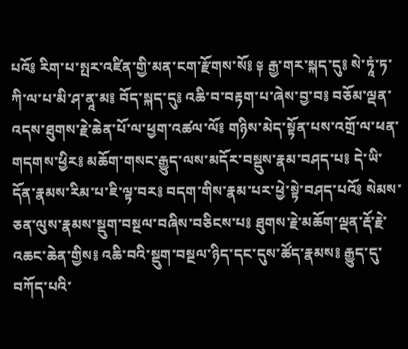པའོ༔ རིག་པ་སྤར་འཛིན་གྱི་མན་ངག་རྫོགས་སོ༔ ༈ རྒྱ་གར་སྐད་དུ༔ སེ་ཏཱཾ་ཏ་ཀི་ལ་པ་མི་ཤ་ནཱ་མ༔ བོད་སྐད་དུ༔ འཆི་བ་བརྟག་པ་ཞེས་བྱ་བ༔ བཅོམ་ལྡན་འདས་ཐུགས་རྗེ་ཆེན་པོ་ལ་ཕྱག་འཚལ་ལོ༔ གཉིས་མེད་སྟོན་པས་འགྲོ་ལ་ཕན་གདགས་ཕྱིར༔ མཆོག་གསང་རྒྱུད་ལས་མདོར་བསྡུས་རྣམ་བཤད་པ༔ དེ་ཡི་དོན་རྣམས་རིམ་པ་ཇི་ལྟ་བར༔ བདག་གིས་རྣམ་པར་ཕྱེ་སྟེ་བཤད་པའོ༔ སེམས་ཅན་ལུས་རྣམས་སྡུག་བསྔལ་བཞིས་བཅིངས་པ༔ ཐུགས་རྗེ་མཆོག་ལྡན་རྡོ་རྗེ་འཆང་ཆེན་གྱིས༔ འཆི་བའི་སྡུག་བསྔལ་ཉིད་དང་དུས་ཚོད་རྣམས༔ རྒྱུད་དུ་བཀོད་པའི་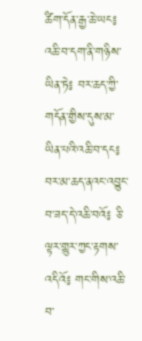ཚིག་དོན་རྒྱ་ཆེ་ཡང༔ འཆི་བ་དག་ནི་གཉིས་ཡིན་ཏེ༔ བར་ཆད་ཀྱི་གདོན་གྱིས་དུས་མ་ཡིན་པའི་འཆི་བ་དང༔ བར་མ་ཆད་ནའང་འབྱུང་བ་ཟད་དེ་འཆི་བའོ༔ ཅི་ལྟར་གྱུར་ཀྱང་རྟགས་འདིའོ༔ གང་གིས་འཆི་བ་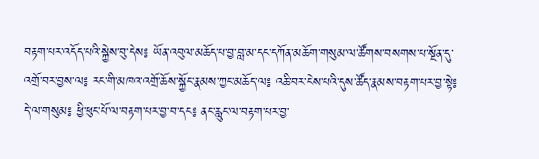བརྟག་པར་འདོད་པའི་སྐྱེས་བུ་དེས༔ ཡོན་འབུལ་མཆོད་པ་བྱ་བླ་མ་དང་དཀོན་མཆོག་གསུམ་ལ་ཚོགས་བསགས་པ་སྔོན་དུ་འགྲོ་བར་བྱས་ལ༔ རང་གི་མཁའ་འགྲོ་ཆོས་སྐྱོང་རྣམས་ཀྱང་མཆོད་ལ༔ འཆི་བར་ངེས་པའི་དུས་ཚོད་རྣམས་བརྟག་པར་བྱ་སྟེ༔ དེ་ལ་གསུམ༔ ཕྱི་ཕུང་པོ་ལ་བརྟག་པར་བྱ་བ་དང༔ ནང་རླུང་ལ་བརྟག་པར་བྱ་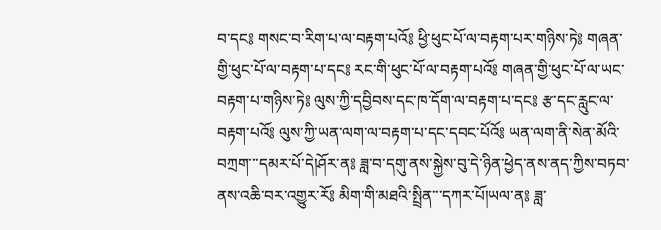བ་དང༔ གསང་བ་རིག་པ་ལ་བརྟག་པའོ༔ ཕྱི་ཕུང་པོ་ལ་བརྟག་པར་གཉིས་ཏེ༔ གཞན་གྱི་ཕུང་པོ་ལ་བརྟག་པ་དང༔ རང་གི་ཕུང་པོ་ལ་བརྟག་པའོ༔ གཞན་གྱི་ཕུང་པོ་ལ་ཡང་བརྟག་པ་གཉིས་ཏེ༔ ལུས་ཀྱི་དབྱིབས་དང་ཁ་དོག་ལ་བརྟག་པ་དང༔ རྩ་དང་རླུང་ལ་བརྟག་པའོ༔ ལུས་ཀྱི་ཡན་ལག་ལ་བརྟག་པ་དང་དབང་པོའོ༔ ཡན་ལག་ནི་སེན་མོའི་བཀྲག་་་དམར་པོ་དེ།ཤོར་ན༔ ཟླ་བ་དགུ་ནས་སྐྱེས་བུ་དེ་ཉིན་ཕྱེད་ནས་ནད་ཀྱིས་བཏབ་ནས་འཆི་བར་འགྱུར་རོ༔ མིག་གི་མཐའི་སྤྲིན་་་དཀར་པོ།ཡལ་ན༔ ཟླ་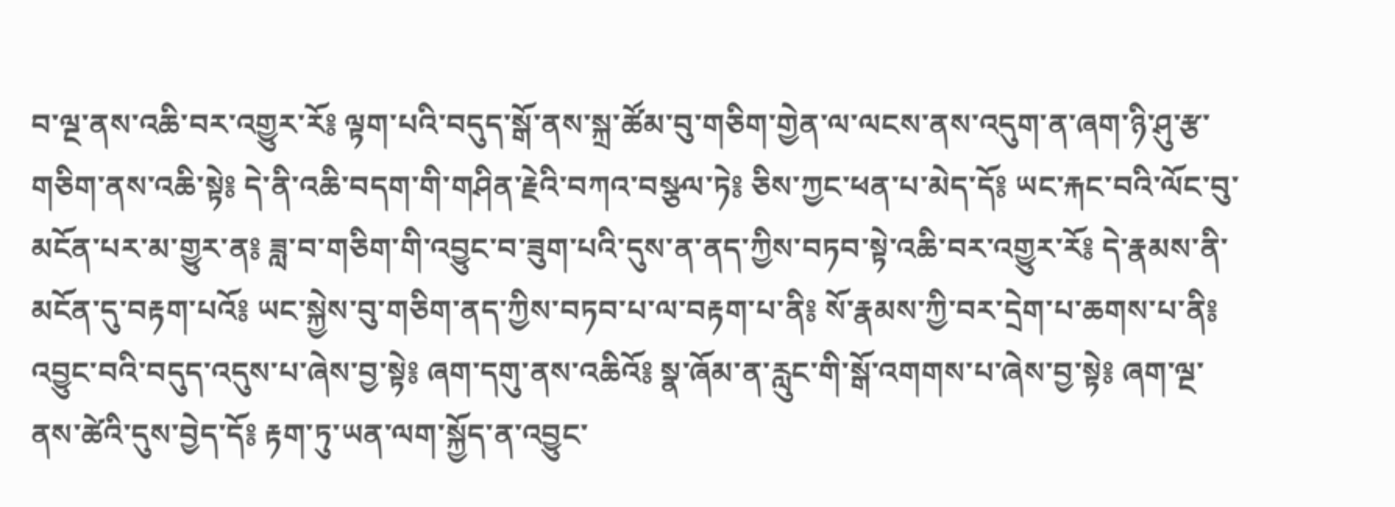བ་ལྔ་ནས་འཆི་བར་འགྱུར་རོ༔ ལྟག་པའི་བདུད་སྒོ་ནས་སྐྲ་ཚོམ་བུ་གཅིག་གྱེན་ལ་ལངས་ནས་འདུག་ན་ཞག་ཉི་ཤུ་རྩ་གཅིག་ནས་འཆི་སྟེ༔ དེ་ནི་འཆི་བདག་གི་གཤིན་རྗེའི་བཀའ་བསྩལ་ཏེ༔ ཅིས་ཀྱང་ཕན་པ་མེད་དོ༔ ཡང་རྐང་བའི་ལོང་བུ་མངོན་པར་མ་གྱུར་ན༔ ཟླ་བ་གཅིག་གི་འབྱུང་བ་ཟུག་པའི་དུས་ན་ནད་ཀྱིས་བཏབ་སྟེ་འཆི་བར་འགྱུར་རོ༔ དེ་རྣམས་ནི་མངོན་དུ་བརྟག་པའོ༔ ཡང་སྐྱེས་བུ་གཅིག་ནད་ཀྱིས་བཏབ་པ་ལ་བརྟག་པ་ནི༔ སོ་རྣམས་ཀྱི་བར་དྲེག་པ་ཆགས་པ་ནི༔ འབྱུང་བའི་བདུད་འདུས་པ་ཞེས་བྱ་སྟེ༔ ཞག་དགུ་ནས་འཆིའོ༔ སྣ་ཞོམ་ན་རླུང་གི་སྒོ་འགགས་པ་ཞེས་བྱ་སྟེ༔ ཞག་ལྔ་ནས་ཚེའི་དུས་བྱེད་དོ༔ རྟག་ཏུ་ཡན་ལག་སྐྱོད་ན་འབྱུང་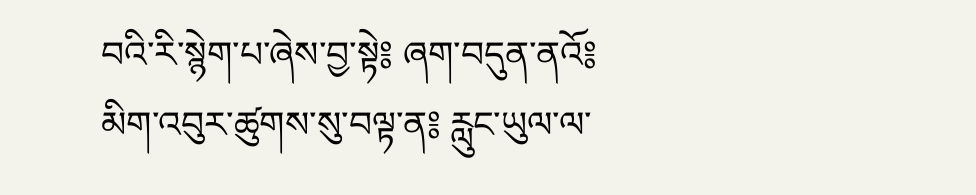བའི་རི་སྙེག་པ་ཞེས་བྱ་སྟེ༔ ཞག་བདུན་ནའོ༔ མིག་འབུར་ཚུགས་སུ་བལྟ་ན༔ རླུང་ཡུལ་ལ་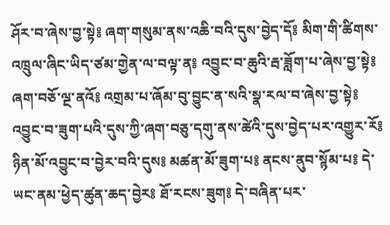ཤོར་བ་ཞེས་བྱ་སྟེ༔ ཞག་གསུམ་ནས་འཆི་བའི་དུས་བྱེད་དོ༔ མིག་གི་ཚིགས་འཁྲུལ་ཞིང་ཡིད་ཙམ་གྱེན་ལ་བལྟ་ན༔ འབྱུང་བ་ཆུའི་རྦ་ཟློག་པ་ཞེས་བྱ་སྟེ༔ ཞག་བཅོ་ལྔ་ནའོ༔ འགྲམ་པ་ཞོམ་བུ་བྱུང་ན་སའི་སྣ་རལ་བ་ཞེས་བྱ་སྟེ༔ འབྱུང་བ་ཟུག་པའི་དུས་ཀྱི་ཞག་བཅུ་དགུ་ནས་ཚེའི་དུས་བྱེད་པར་འགྱུར་རོ༔ ཉིན་མོ་འབྱུང་བ་བྱེར་བའི་དུས༔ མཚན་མོ་ཟུག་པ༔ ནངས་ནུབ་སྙོམ་པ༔ དེ་ཡང་ནམ་ཕྱེད་ཚུན་ཆད་བྱེར༔ ཐོ་རངས་ཟུག༔ དེ་བཞིན་པར་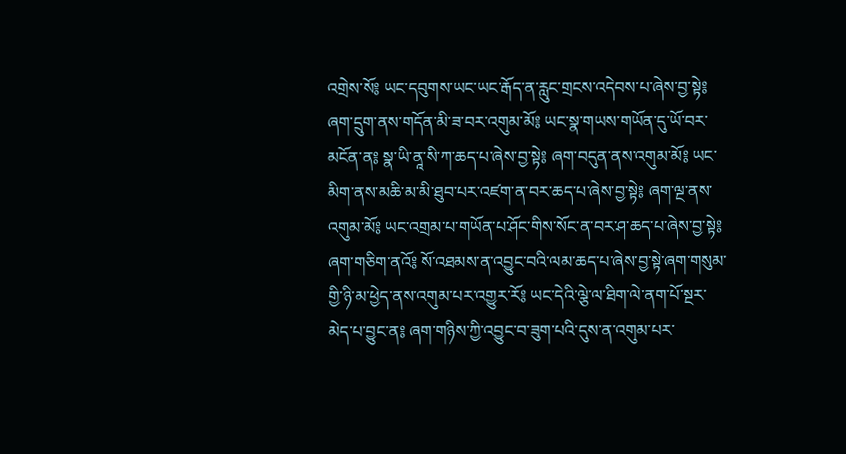འགྲེས་སོ༔ ཡང་དབུགས་ཡང་ཡང་རྒོད་ན་རླུང་གྲངས་འདེབས་པ་ཞེས་བྱ་སྟེ༔ ཞག་དྲུག་ནས་གདོན་མི་ཟ་བར་འགུམ་མོ༔ ཡང་སྣ་གཡས་གཡོན་དུ་ཡོ་བར་མངོན་ན༔ སྣ་ཡི་ནཱ་སི་ཀ་ཆད་པ་ཞེས་བྱ་སྟེ༔ ཞག་བདུན་ནས་འགུམ་མོ༔ ཡང་མིག་ནས་མཆི་མ་མི་ཐུབ་པར་འཛག་ན་བར་ཆད་པ་ཞེས་བྱ་སྟེ༔ ཞག་ལྔ་ནས་འགུམ་མོ༔ ཡང་འགྲམ་པ་གཡོན་པ་ཤོང་གིས་སོང་ན་བར་ཤ་ཆད་པ་ཞེས་བྱ་སྟེ༔ ཞག་གཅིག་ནའོ༔ སོ་འཐམས་ན་འབྱུང་བའི་ལམ་ཆད་པ་ཞེས་བྱ་སྟེ་ཞག་གསུམ་གྱི་ཉི་མ་ཕྱེད་ནས་འགུམ་པར་འགྱུར་རོ༔ ཡང་དེའི་ལྕེ་ལ་ཐིག་ལེ་ནག་པོ་སྔར་མེད་པ་བྱུང་ན༔ ཞག་གཉིས་ཀྱི་འབྱུང་བ་ཟུག་པའི་དུས་ན་འགུམ་པར་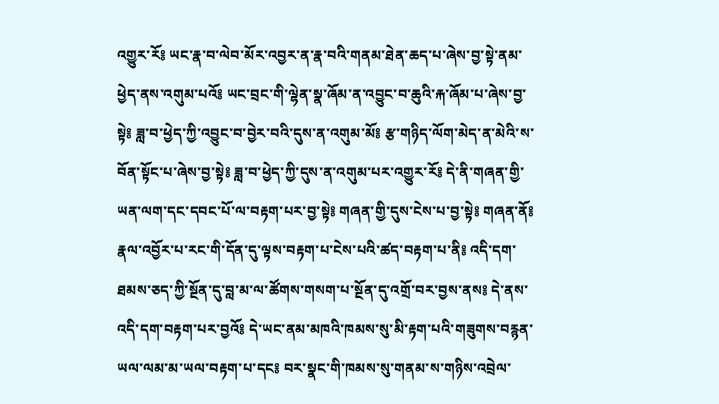འགྱུར་རོ༔ ཡང་རྣ་བ་ལེབ་མོར་འབྱར་ན་རྣ་བའི་གནམ་ཐེན་ཆད་པ་ཞེས་བྱ་སྟེ་ནམ་ཕྱེད་ནས་འགུམ་པའོ༔ ཡང་བྲང་གི་ལྷེན་སྣ་ཞོམ་ན་འབྱུང་བ་ཆུའི་རྐ་ཞོམ་པ་ཞེས་བྱ་སྟེ༔ ཟླ་བ་ཕྱེད་ཀྱི་འབྱུང་བ་བྱེར་བའི་དུས་ན་འགུམ་མོ༔ རྩ་གཉིད་ལོག་མེད་ན་མེའི་ས་བོན་སྟོང་པ་ཞེས་བྱ་སྟེ༔ ཟླ་བ་ཕྱེད་ཀྱི་དུས་ན་འགུམ་པར་འགྱུར་རོ༔ དེ་ནི་གཞན་གྱི་ཡན་ལག་དང་དབང་པོ་ལ་བརྟག་པར་བྱ་སྟེ༔ གཞན་གྱི་དུས་ངེས་པ་བྱ་སྟེ༔ གཞན་ནོ༔ རྣལ་འབྱོར་པ་རང་གི་དོན་དུ་ལྟས་བརྟག་པ་ངེས་པའི་ཚད་བརྟག་པ་ནི༔ འདི་དག་ཐམས་ཅད་ཀྱི་སྔོན་དུ་བླ་མ་ལ་ཚོགས་གསག་པ་སྔོན་དུ་འགྲོ་བར་བྱས་ནས༔ དེ་ནས་འདི་དག་བརྟག་པར་བྱའོ༔ དེ་ཡང་ནམ་མཁའི་ཁམས་སུ་མི་རྟག་པའི་གཟུགས་བརྙན་ཡལ་ལམ་མ་ཡལ་བརྟག་པ་དང༔ བར་སྣང་གི་ཁམས་སུ་གནམ་ས་གཉིས་འབྲེལ་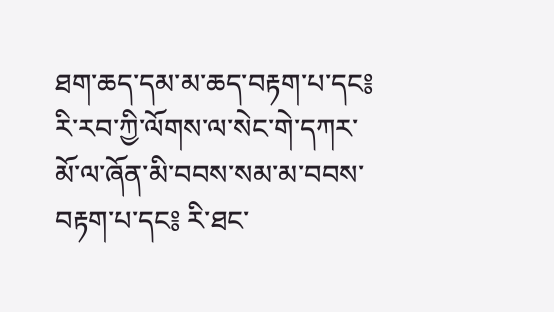ཐག་ཆད་དམ་མ་ཆད་བརྟག་པ་དང༔ རི་རབ་ཀྱི་ལོགས་ལ་སེང་གེ་དཀར་མོ་ལ་ཞོན་མི་བབས་སམ་མ་བབས་བརྟག་པ་དང༔ རི་ཐང་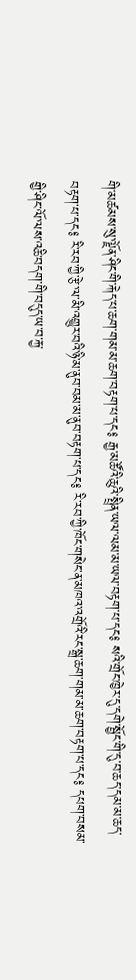གི་མཚམས་སུ་ལྗོན་ཤིང་གི་རྐེད་པ་ཆག་གམ་མ་ཆག་བརྟག་པ་དང༔ རྒྱ་མཚོའི་ཆུའི་སྤྲིན་ཡལ་ལམ་མ་ཡལ་བརྟག་པ་དང༔ སའི་གྲོང་ཁྱེར་དུ་དགེ་སྦྱོང་གི་དུ་བ་ཆད་དམ་མ་ཆད་བརྟག་པ་དང༔ རི་རབ་ཀྱི་རྩེ་ལ་མི་འགྱུར་བའི་ཉི་མ་ནུབ་བམ་མ་ནུབ་བརྟག་པ་དང༔ རི་རབ་ཀྱི་ཁོང་གསེང་ན་མཁའ་འགྲོའི་རང་སྒྲ་ཆག་གམ་མ་ཆག་བརྟག་པ་དང༔ དཔག་བསམ་གྱི་ཤིང་ལོ་ལས་འཆི་བདག་གི་བདུད་ཡ་བ་རྐྱ་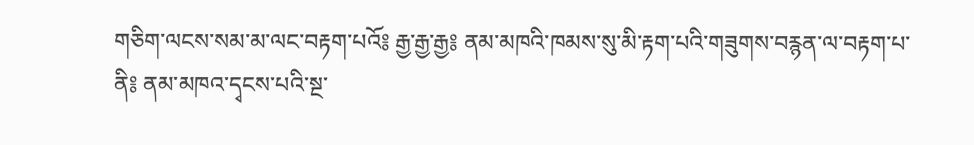གཅིག་ལངས་སམ་མ་ལང་བརྟག་པའོ༔ རྒྱ་རྒྱ་རྒྱ༔ ནམ་མཁའི་ཁམས་སུ་མི་རྟག་པའི་གཟུགས་བརྙན་ལ་བརྟག་པ་ནི༔ ནམ་མཁའ་དྭངས་པའི་སྔ་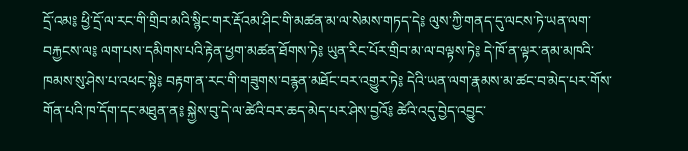དྲོ་འམ༔ ཕྱི་དྲོ་ལ་རང་གི་གྲིབ་མའི་སྙིང་གར་རྡོའམ་ཤིང་གི་མཚན་མ་ལ་སེམས་གཏད་དེ༔ ལུས་ཀྱི་གནད་དུ་ལངས་ཏེ་ཡན་ལག་བརྐྱངས་ལ༔ ལག་པས་དམིགས་པའི་རྟེན་ཕྱག་མཚན་ཐོགས་ཏེ༔ ཡུན་རིང་པོར་གྲིབ་མ་ལ་བལྟས་ཏེ༔ དེ་ཁོ་ན་ལྟར་ནམ་མཁའི་ཁམས་སུ་ཤེས་པ་འཕང་སྟེ༔ བརྟག་ན་རང་གི་གཟུགས་བརྙན་མཐོང་བར་འགྱུར་ཏེ༔ དེའི་ཡན་ལག་རྣམས་མ་ཚང་བ་མེད་པར་གོས་གོན་པའི་ཁ་དོག་དང་མཐུན་ན༔ སྐྱེས་བུ་དེ་ལ་ཚེའི་བར་ཆད་མེད་པར་ཤེས་བྱའོ༔ ཚེའི་འདུ་བྱེད་འབྱུང་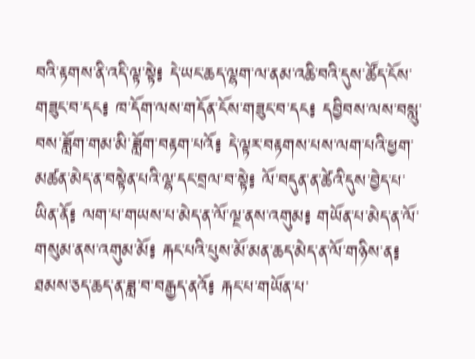བའི་རྟགས་ནི་འདི་ལྟ་སྟེ༔ དེ་ཡང་ཆད་ལྷག་ལ་ནམ་འཆི་བའི་དུས་ཚོད་ངོས་གཟུང་བ་དང༔ ཁ་དོག་ལས་གདོན་ངོས་གཟུང་བ་དང༔ དབྱིབས་ལས་བསླུ་བས་ཟློག་གམ་མི་ཟློག་བརྟག་པའོ༔ དེ་ལྟར་བརྟགས་པས་ལག་པའི་ཕྱག་མཚན་མེད་ན་བསྟེན་པའི་ལྷ་དང་བྲལ་བ་སྟེ༔ ལོ་བདུན་ན་ཚེའི་དུས་བྱེད་པ་ཡིན་ནོ༔ ལག་པ་གཡས་པ་མེད་ན་ལོ་ལྔ་ནས་འགུམ༔ གཡོན་པ་མེད་ན་ལོ་གསུམ་ནས་འགུམ་མོ༔ རྐང་པའི་པུས་མོ་མན་ཆད་མེད་ན་ལོ་གཉིས་ན༔ ཐམས་ཅད་ཆད་ན་ཟླ་བ་བརྒྱད་ནའོ༔ རྐང་པ་གཡོན་པ་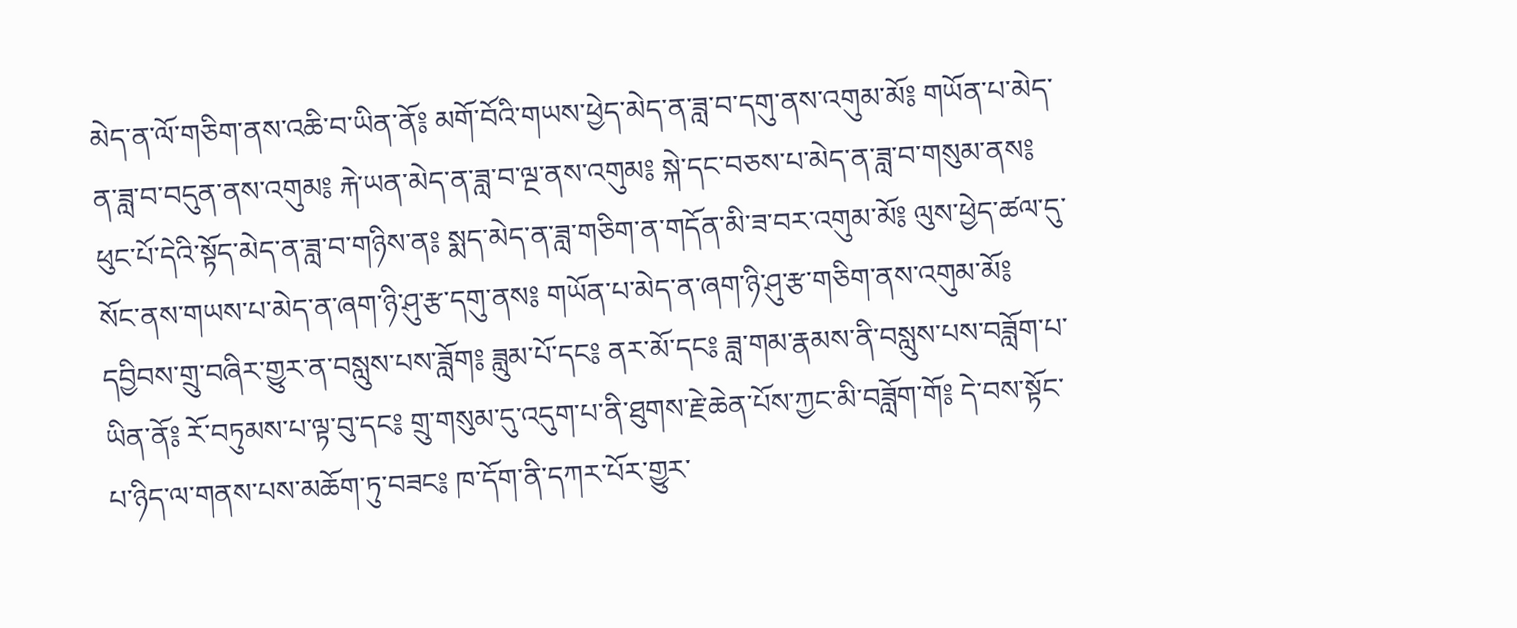མེད་ན་ལོ་གཅིག་ནས་འཆི་བ་ཡིན་ནོ༔ མགོ་བོའི་གཡས་ཕྱེད་མེད་ན་ཟླ་བ་དགུ་ནས་འགུམ་མོ༔ གཡོན་པ་མེད་ན་ཟླ་བ་བདུན་ནས་འགུམ༔ རྐེ་ཡན་མེད་ན་ཟླ་བ་ལྔ་ནས་འགུམ༔ སྐེ་དང་བཅས་པ་མེད་ན་ཟླ་བ་གསུམ་ནས༔ ཕུང་པོ་དེའི་སྟོད་མེད་ན་ཟླ་བ་གཉིས་ན༔ སྨད་མེད་ན་ཟླ་གཅིག་ན་གདོན་མི་ཟ་བར་འགུམ་མོ༔ ལུས་ཕྱེད་ཚལ་དུ་སོང་ནས་གཡས་པ་མེད་ན་ཞག་ཉི་ཤུ་རྩ་དགུ་ནས༔ གཡོན་པ་མེད་ན་ཞག་ཉི་ཤུ་རྩ་གཅིག་ནས་འགུམ་མོ༔ དབྱིབས་གྲུ་བཞིར་གྱུར་ན་བསླུས་པས་ཟློག༔ ཟླུམ་པོ་དང༔ ནར་མོ་དང༔ ཟླ་གམ་རྣམས་ནི་བསླུས་པས་བཟློག་པ་ཡིན་ནོ༔ རོ་བཏུམས་པ་ལྟ་བུ་དང༔ གྲུ་གསུམ་དུ་འདུག་པ་ནི་ཐུགས་རྗེ་ཆེན་པོས་ཀྱང་མི་བཟློག་གོ༔ དེ་བས་སྟོང་པ་ཉིད་ལ་གནས་པས་མཆོག་ཏུ་བཟང༔ ཁ་དོག་ནི་དཀར་པོར་གྱུར་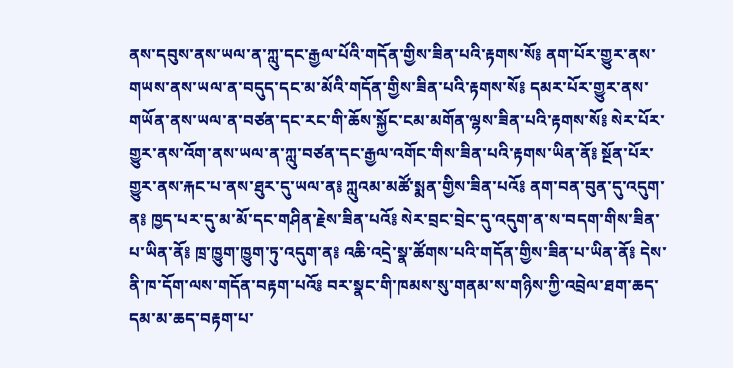ནས་དབུས་ནས་ཡལ་ན་ཀླུ་དང་རྒྱལ་པོའི་གདོན་གྱིས་ཟིན་པའི་རྟགས་སོ༔ ནག་པོར་གྱུར་ནས་གཡས་ནས་ཡལ་ན་བདུད་དང་མ་མོའི་གདོན་གྱིས་ཟིན་པའི་རྟགས་སོ༔ དམར་པོར་གྱུར་ནས་གཡོན་ནས་ཡལ་ན་བཙན་དང་རང་གི་ཆོས་སྐྱོང་ངམ་མགོན་ལྷས་ཟིན་པའི་རྟགས་སོ༔ སེར་པོར་གྱུར་ནས་འོག་ནས་ཡལ་ན་ཀླུ་བཙན་དང་རྒྱལ་འགོང་གིས་ཟིན་པའི་རྟགས་ཡིན་ནོ༔ སྔོན་པོར་གྱུར་ནས་རྐང་པ་ནས་ཐུར་དུ་ཡལ་ན༔ ཀླུའམ་མཚོ་སྨན་གྱིས་ཟིན་པའོ༔ ནག་བན་བུན་དུ་འདུག་ན༔ ཁྱད་པར་དུ་མ་མོ་དང་གཤིན་རྗེས་ཟིན་པའོ༔ སེར་བྲང་བྲེང་དུ་འདུག་ན་ས་བདག་གིས་ཟིན་པ་ཡིན་ནོ༔ ཁྲ་ཁྱུག་ཁྱུག་ཏུ་འདུག་ན༔ འཆི་འདྲེ་སྣ་ཚོགས་པའི་གདོན་གྱིས་ཟིན་པ་ཡིན་ནོ༔ དེས་ནི་ཁ་དོག་ལས་གདོན་བརྟག་པའོ༔ བར་སྣང་གི་ཁམས་སུ་གནམ་ས་གཉིས་ཀྱི་འབྲེལ་ཐག་ཆད་དམ་མ་ཆད་བརྟག་པ་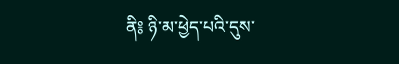ནི༔ ཉི་མ་ཕྱེད་པའི་དུས་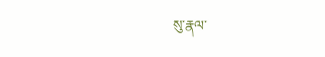སུ་རྣལ་